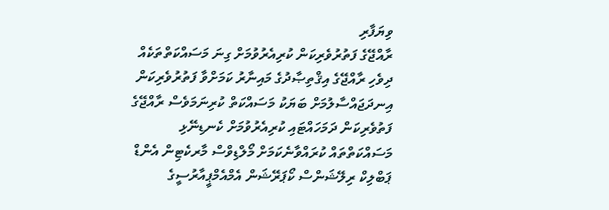ވިޔަފާރި
ރާއްޖޭގެ ފަތުރުވެރިކަން ކުރިއެރުވުމަށް ގިނަ މަސައްކަތްތަކެއް
ދިވެހި ރާއްޖޭގެ އިޤްތިޞާދުގެ މައިނާރު ކަމަށްވާ ފަތުރުވެރިކަން އިނދަޖައްސާލުމަށް ބަޔަކު މަސައްކަތް ކުރިނަމަވެސް ރާއްޖޭގެ ފަތުވެރިކަން ދަމަހައްޓައި ކުރިއެރުވުމަށް ކެނޑިނޭޅި މަސައްކަތްތައް ކުރައްވާނެކަމަށް މޯލްޑިވްސް މާރކެޓިން އެންޑް ޕަބްލިކް ރިލޭޝަންސް ކޯޕަރޭޝަން އެމްއެމްޕީއާރުސީގެ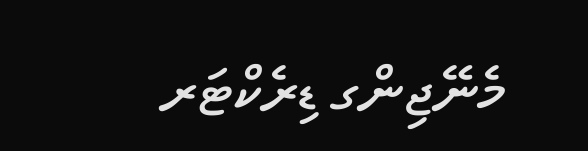މެނޭޖިންގ ޑިރެކްޓަރ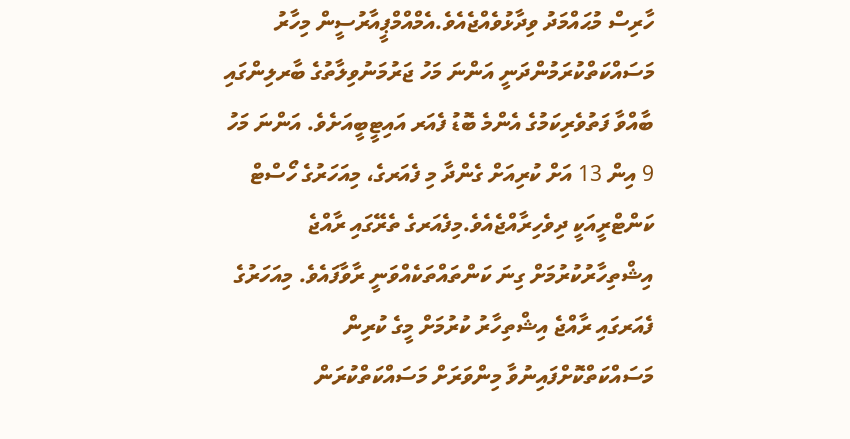ހާރިސް މުޙައްމަދު ވިދާޅުވެއްޖެއެވެ.އެމްއްމްޕީއާރުސީން މިހާރު މަސައްކަތްކުރަމުންދަނީ އަންނަ މަހު ޖަރުމަނުވިލާތުގެ ބާރލިންގައި ބާއްވާ ފަތުވެރިކަމުގެ އެންމެ ބޮޑު ފެއަރ އައިޓީބީއަށެވެ. އަންނަ މަހު 9 އިން 13 އަށް ކުރިއަށް ގެންދާ މި ފެއަރގެ، މިއަހަރުގެ ހޯސްޓް ކަންޓްރީއަކީ ދިވެހިރާއްޖެއެވެ.މިފެއަރގެ ތެރޭގައި ރާއްޖެ އިޝްތިހާރުކުރުމަށް ގިނަ ކަންތައްތަކެއްވަނީ ރާވާފައެވެ. މިއަހަރުގެ ފެއަރގައި ރާއްޖެ އިޝްތިހާރު ކުރުމަށް މީގެ ކުރިން މަސައްކަތްކޮށްފައިނުވާ މިންވަރަށް މަސައްކަތްކުރަން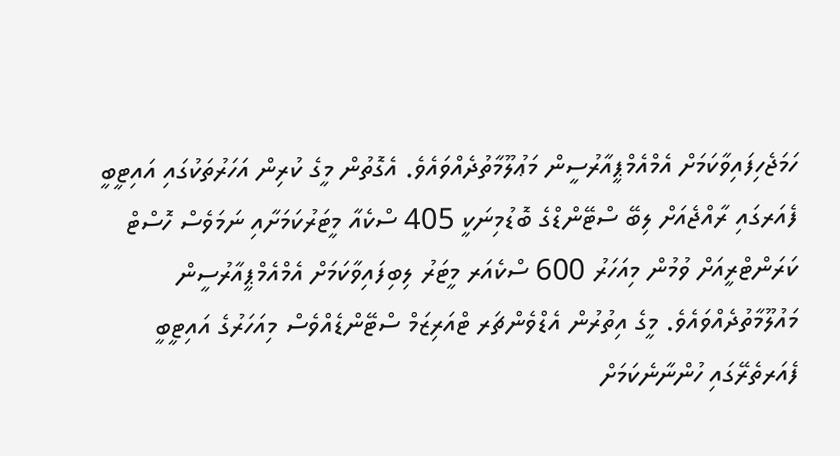ހަމަޖެހިފައިވާކަމަށް އެމްއެމްޕީއާރުސީން މަޢުލޫމާތުދެއްވައެވެ. އެގޮތުން މީގެ ކުރިން އަހަރުތަކުގައި އައިޓީބީ ފެއަރގައި ރާއްޖެއަށް ލިބޭ ސްޓޭންޑްގެ ބޮޑުމިނަކީ 405 ސްކެއާ މީޓަރުކަމަށާއި ނަމަވެސް ހޮސްޓް ކަރަންޓްރީއަށް ވުމުން މިއަހަރު 600 ސްކެއަރ މީޓަރު ލިބިފައިވާކަމަށް އެމްއެމްޕީއާރުސީން މައުލޫމާތުދެއްވައެވެ. މީގެ އިތުރުން އެޑްވެންޗަރ ޓްއަރިޒަމް ސްޓޭންޑެއްވެސް މިއަހަރުގެ އައިޓީބީ ފެއަރތެރޭގައި ހުންނާނެކަމަށް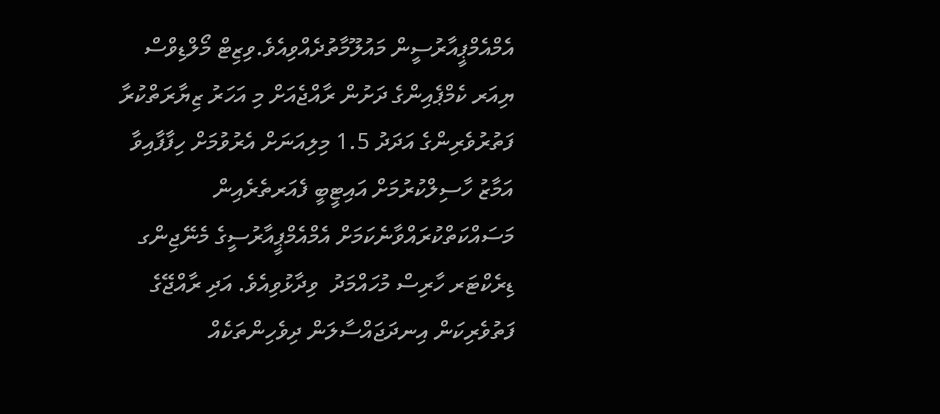އެމްއެމްޕީއާރުސީން މައުލޫމާތުދެއްވިއެވެ.ވިޒިޓް މޯލްޑިވްސް ޔިއަރ ކެމްޕެއިންގެ ދަށުން ރާއްޖެއަށް މި އަހަރު ޒިޔާރަތްކުރާ ފަތުރުވެރިންގެ އަދަދު 1.5 މިލިއަނަށް އެރުވުމަށް ހިފާފާއިވާ އަމާޒު ހާސިލްކުރުމަށް އައިޓީބީ ފެއަރތެރެއިން  މަސައްކަތްކުރައްވާނެކަމަށް އެމްއެމްޕީއާރުސީގެ މެނޭޖިންގ ޑިރެކްޓަރ ހާރިސް މުހައްމަދު  ވިދާޅުވިއެވެ. އަދި ރާއްޖޭގެ ފަތުވެރިކަން އިނދަޖައްސާލަން ދިވެހިންތަކެއް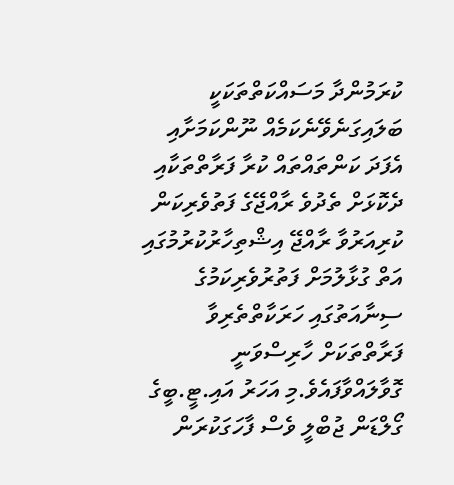ކުރަމުންދާ މަސައްކަތްތަކަކީ ބަލައިގަނެވޭނެކަމެއް ނޫންކަމަށާއި އެފަދަ ކަންތައްތައް ކުރާ ފަރާތްތަކާއި ދެކޮޅަށް ތެދުވެ ރާއްޖޭގެ ފަތުވެރިކަން ކުރިއަރުވާ ރާއްޖޭ އިޝްތިހާރުކުރުމުގައި އަތް ގުޅާލުމަށް ފަތުރުވެރިކަމުގެ ސިނާއަތުގައި ހަރަކާތްތެރިވާ ފަރާތްތަކަށް ހާރިސްވަނީ ގޮވާލައްވާފައެވެ.މި އަހަރު އައި.ޓީ.ބީގެ ގޯލްޑަން ޖުބްލީ ވެސް ފާހަގަކުރަން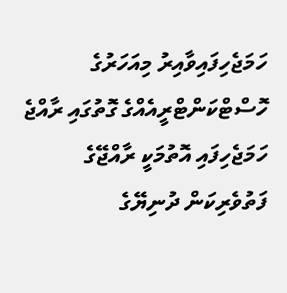ހަމަޖެހިފައިވާއިރު މިއަހަރުގެ ހޮސްޓްކަންޓްރީއެއްގެ ގޮތުގައި ރާއްޖެ ހަމަޖެހިފައި އޮތުމަކީ ރާއްޖޭގެ ފަތުވެރިކަން ދުނިޔޭގެ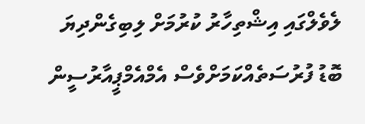ލެވެލްގައި އިޝްތިހާރު ކުރުމަށް ލިބިގެންދިޔަ ބޮޑު ފުރުސަތެއްކަމަށްވެސް އެމްއެމްޕީއާރުސީން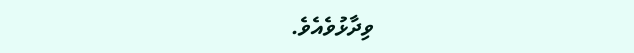ވިދާޅުވެއެވެ.